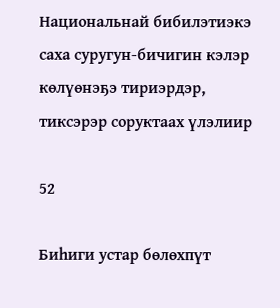Национальнай бибилэтиэкэ саха суругун-бичигин кэлэр көлүөнэҕэ тириэрдэр, тиксэрэр соруктаах үлэлиир

52

Биһиги устар бөлөхпүт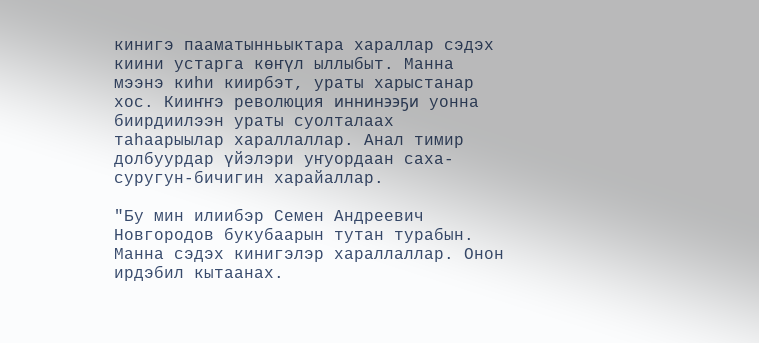кинигэ пааматынньыктара хараллар сэдэх киини устарга көҥүл ыллыбыт. Манна мээнэ киһи киирбэт, ураты харыстанар хос. Кииҥҥэ революция иннинээҕи уонна биирдиилээн ураты суолталаах таһаарыылар хараллаллар. Анал тимир долбуурдар үйэлэри уҥуордаан саха-суругун-бичигин харайаллар.

"Бу мин илиибэр Семен Андреевич Новгородов букубаарын тутан турабын. Манна сэдэх кинигэлэр хараллаллар. Онон ирдэбил кытаанах.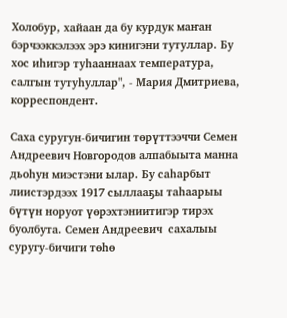Холобур, хайаан да бу курдук маҥан бэрчээккэлээх эрэ кинигэни тутуллар. Бу хос иһигэр туһааннаах температура, салгын тутуһуллар", - Мария Дмитриева, корреспондент.

Саха суругун-бичигин төрүттээччи Семен Андреевич Новгородов алпабыыта манна дьоһун миэстэни ылар. Бу саһарбыт лиистэрдээх 1917 сыллааҕы таһаарыы бүтүн норуот үөрэхтэниитигэр тирэх буолбута. Семен Андреевич  сахалыы суругу-бичиги төһө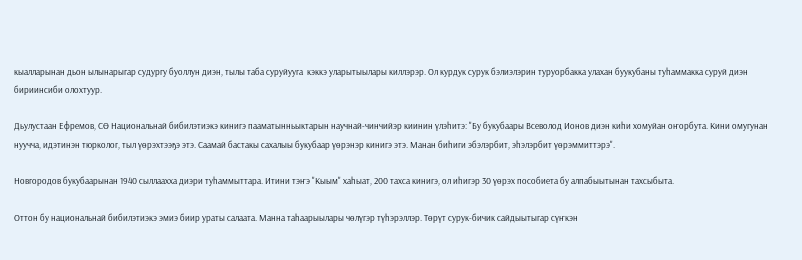кыалларынан дьон ылынарыгар судургу буоллун диэн, тылы таба суруйууга  кэккэ уларытыылары киллэрэр. Ол курдук сурук бэлиэлэрин туруорбакка улахан буукубаны туһаммакка суруй диэн бириинсиби олохтуур.

Дьулустаан Ефремов, СӨ Национальнай бибилэтиэкэ кинигэ пааматынньыктарын научнай-чинчийэр киинин үлэһитэ: "Бу букубаары Всеволод Ионов диэн киһи хомуйан оҥорбута. Кини омугунан нуучча, идэтинэн тюрколог, тыл үөрэхтээҕэ этэ. Саамай бастакы сахалыы букубаар үөрэнэр кинигэ этэ. Манан биһиги эбэлэрбит, эһэлэрбит үөрэммиттэрэ".

Новгородов букубаарынан 1940 сыллаахха диэри туһаммыттара. Итини тэҥэ "Кыым" хаһыат, 200 тахса кинигэ, ол иһигэр 30 үөрэх пособиета бу алпабыытынан тахсыбыта.

Оттон бу национальнай бибилэтиэкэ эмиэ биир ураты салаата. Манна таһаарыылары чөлүгэр түһэрэллэр. Төрүт сурук-бичик сайдыытыгар сүҥкэн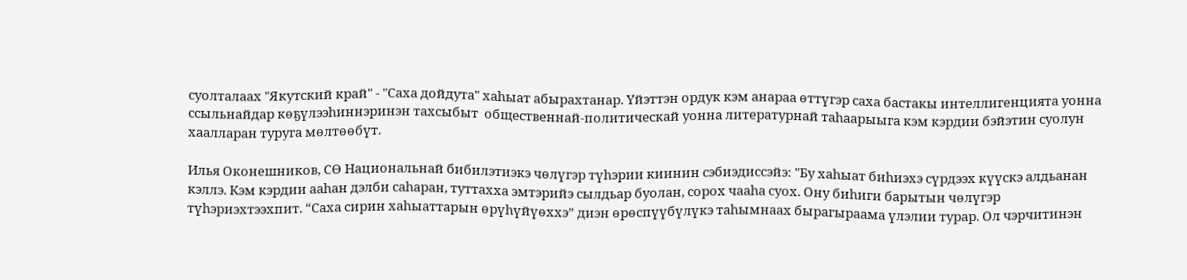суолталаах "Якутский край" - "Саха дойдута" хаһыат абырахтанар. Үйэттэн ордук кэм анараа өттүгэр саха бастакы интеллигенцията уонна ссыльнайдар көҕүлээһиннэринэн тахсыбыт  общественнай-политическай уонна литературнай таһаарыыга кэм кэрдии бэйэтин суолун хаалларан туруга мөлтөөбүт.

Илья Оконешников, СӨ Национальнай бибилэтиэкэ чөлүгэр түһэрии киинин сэбиэдиссэйэ: "Бу хаһыат биһиэхэ сүрдээх күүскэ алдьанан кэллэ. Кэм кэрдии ааһан дэлби саһаран, туттахха эмтэрийэ сылдьар буолан, сорох чааһа суох. Ону биһиги барытын чөлүгэр түһэриэхтээхпит. “Саха сирин хаһыаттарын өрүһүйүөххэ” диэн өрөспүүбүлүкэ таһымнаах бырагыраама үлэлии турар. Ол чэрчитинэн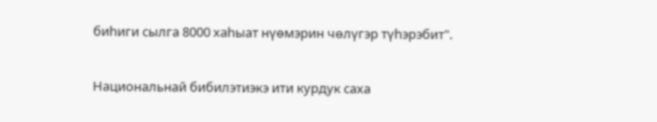биһиги сылга 8000 хаһыат нүөмэрин чөлүгэр түһэрэбит".

Национальнай бибилэтиэкэ ити курдук саха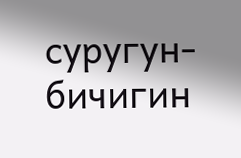суругун-бичигин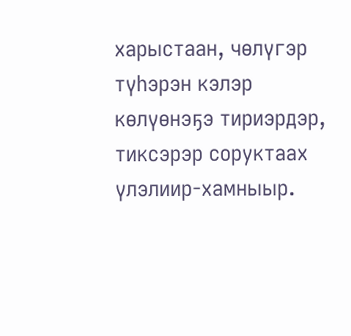харыстаан, чөлүгэр түһэрэн кэлэр көлүөнэҕэ тириэрдэр, тиксэрэр соруктаах үлэлиир-хамныыр.